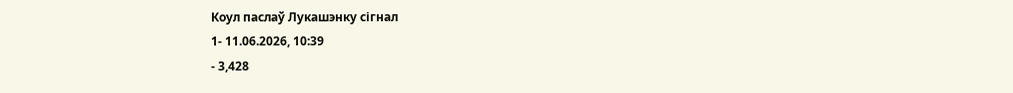Коул паслаў Лукашэнку сігнал
1- 11.06.2026, 10:39
- 3,428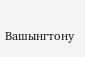Вашынгтону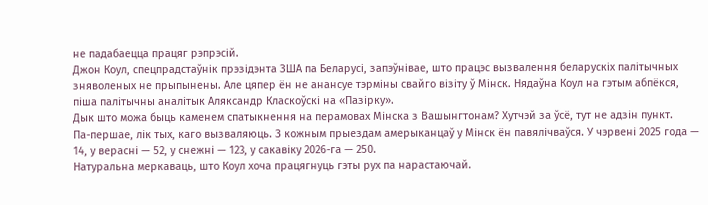не падабаецца працяг рэпрэсій.
Джон Коул, спецпрадстаўнік прэзідэнта ЗША па Беларусі, запэўнівае, што працэс вызвалення беларускіх палітычных зняволеных не прыпынены. Але цяпер ён не анансуе тэрміны свайго візіту ў Мінск. Нядаўна Коул на гэтым абпёкся, піша палітычны аналітык Аляксандр Класкоўскі на «Пазірку».
Дык што можа быць каменем спатыкнення на перамовах Мінска з Вашынгтонам? Хутчэй за ўсё, тут не адзін пункт.
Па-першае, лік тых, каго вызваляюць. З кожным прыездам амерыканцаў у Мінск ён павялічваўся. У чэрвені 2025 года — 14, у верасні — 52, у снежні — 123, у сакавіку 2026-га — 250.
Натуральна меркаваць, што Коул хоча працягнуць гэты рух па нарастаючай.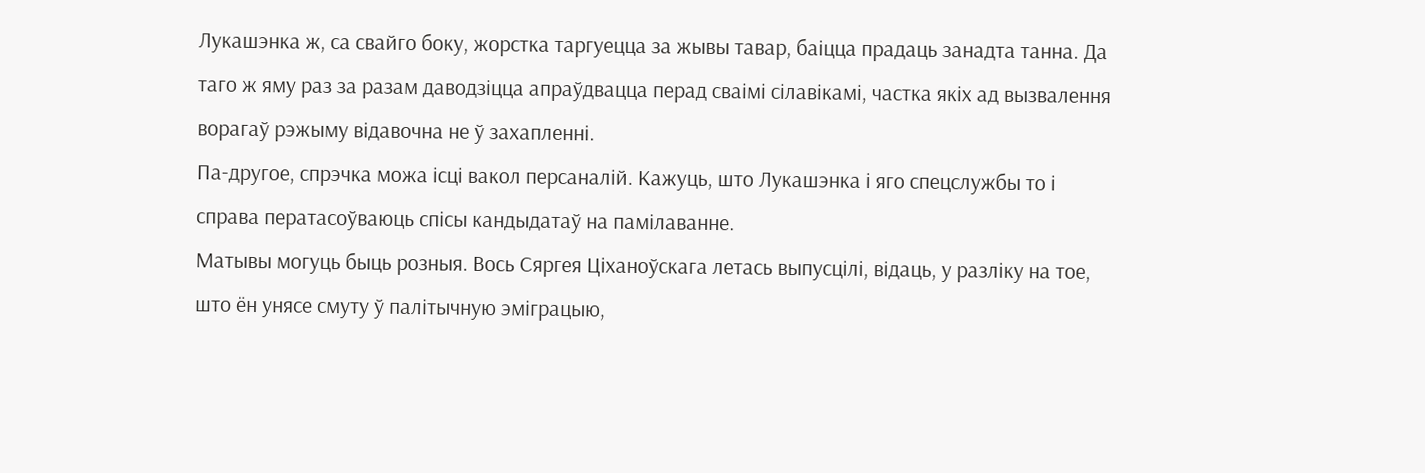Лукашэнка ж, са свайго боку, жорстка таргуецца за жывы тавар, баіцца прадаць занадта танна. Да таго ж яму раз за разам даводзіцца апраўдвацца перад сваімі сілавікамі, частка якіх ад вызвалення ворагаў рэжыму відавочна не ў захапленні.
Па-другое, спрэчка можа ісці вакол персаналій. Кажуць, што Лукашэнка і яго спецслужбы то і справа ператасоўваюць спісы кандыдатаў на памілаванне.
Матывы могуць быць розныя. Вось Сяргея Ціханоўскага летась выпусцілі, відаць, у разліку на тое, што ён унясе смуту ў палітычную эміграцыю,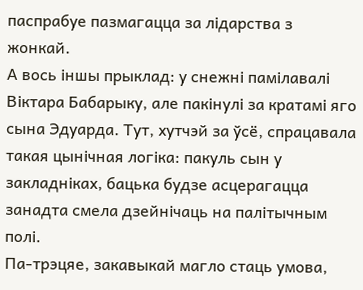паспрабуе пазмагацца за лідарства з жонкай.
А вось іншы прыклад: у снежні памілавалі Віктара Бабарыку, але пакінулі за кратамі яго сына Эдуарда. Тут, хутчэй за ўсё, спрацавала такая цынічная логіка: пакуль сын у закладніках, бацька будзе асцерагацца занадта смела дзейнічаць на палітычным полі.
Па-трэцяе, закавыкай магло стаць умова,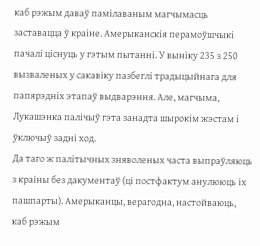каб рэжым даваў памілаваным магчымасць заставацца ў краіне. Амерыканскія перамоўшчыкі пачалі ціснуць у гэтым пытанні. У выніку 235 з 250 вызваленых у сакавіку пазбеглі традыцыйнага для папярэдніх этапаў выдварэння. Але, магчыма, Лукашэнка палічыў гэта занадта шырокім жэстам і ўключыў задні ход.
Да таго ж палітычных зняволеных часта выпраўляюць з краіны без дакументаў (ці постфактум анулююць іх пашпарты). Амерыканцы, верагодна, настойваюць, каб рэжым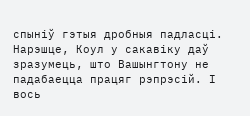спыніў гэтыя дробныя падласці.
Нарэшце, Коул у сакавіку даў зразумець, што Вашынгтону не падабаецца працяг рэпрэсій. І вось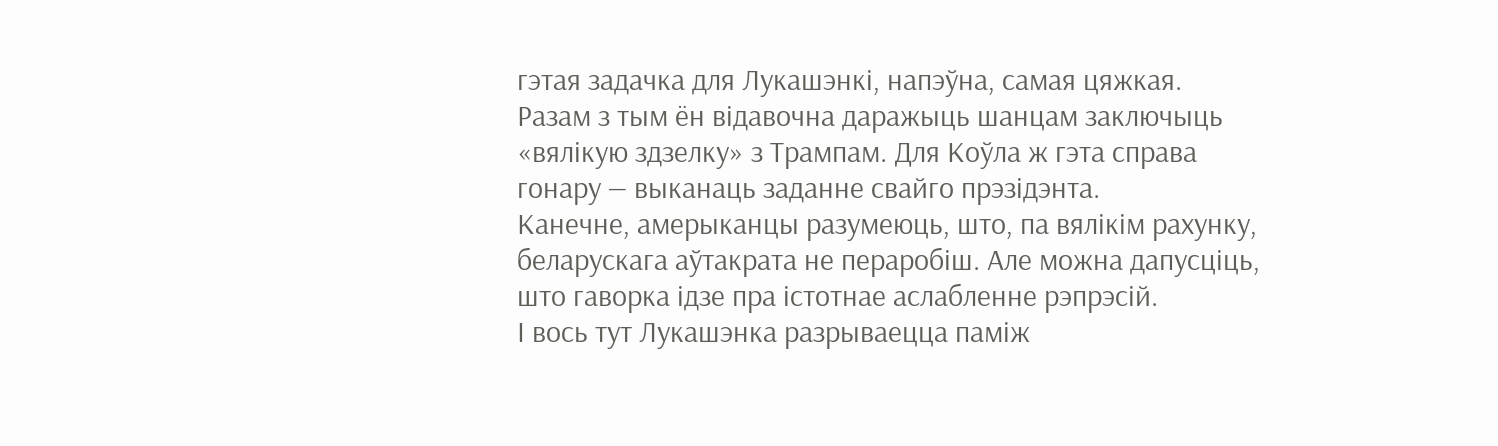гэтая задачка для Лукашэнкі, напэўна, самая цяжкая.
Разам з тым ён відавочна даражыць шанцам заключыць «вялікую здзелку» з Трампам. Для Коўла ж гэта справа гонару — выканаць заданне свайго прэзідэнта.
Канечне, амерыканцы разумеюць, што, па вялікім рахунку, беларускага аўтакрата не пераробіш. Але можна дапусціць, што гаворка ідзе пра істотнае аслабленне рэпрэсій.
І вось тут Лукашэнка разрываецца паміж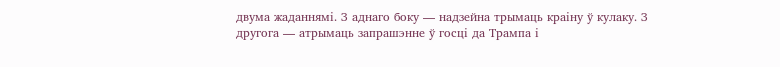двума жаданнямі. З аднаго боку — надзейна трымаць краіну ў кулаку. З другога — атрымаць запрашэнне ў госці да Трампа і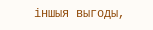іншыя выгоды,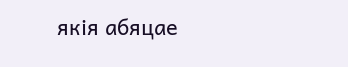якія абяцае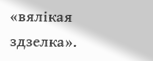«вялікая здзелка».